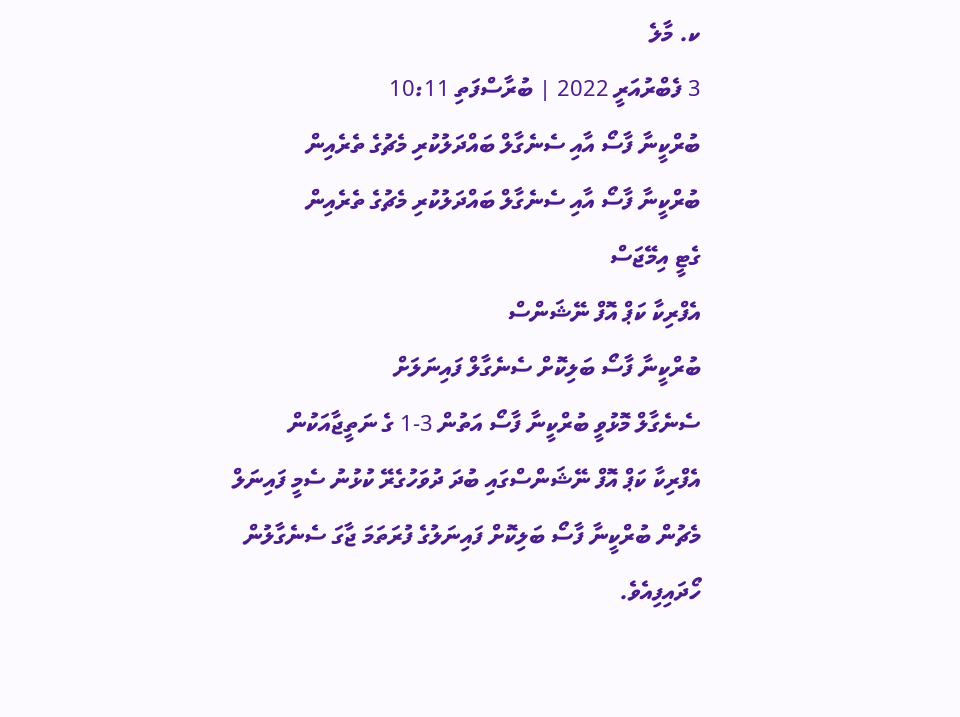ކ. މާލެ
3 ފެބްރުއަރީ 2022 | ބުރާސްފަތި 10:11
ބުރްކީނާ ފާސޯ އާއި ސެނެގާލް ބައްދަލުކުރި މެޗުގެ ތެރެއިން
ބުރްކީނާ ފާސޯ އާއި ސެނެގާލް ބައްދަލުކުރި މެޗުގެ ތެރެއިން
ގެޓީ އިމޭޖަސް
އެފްރިކާ ކަޕް އޮފް ނޭޝަންސް
ބުރްކީނާ ފާސޯ ބަލިކޮށް ސެނެގާލް ފައިނަލަށް
ސެނެގާލް މޮޅުވީ ބުރްކީނާ ފާސޯ އަތުން 3-1 ގެ ނަތީޖާއަކުން
އެފްރިކާ ކަޕް އޮފް ނޭޝަންސްގައި ބުދަ ދުވަހުގެރޭ ކުޅުނު ސެމީ ފައިނަލް މެޗުން ބުރްކީނާ ފާސޯ ބަލިކޮށް ފައިނަލުގެ ފުރަތަމަ ޖާގަ ސެނެގާލުން ހޯދައިފިއެވެ.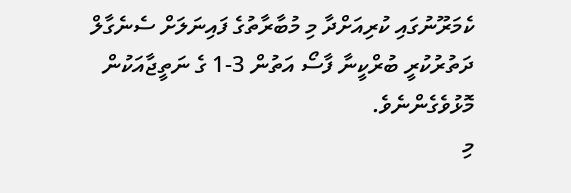ކެމަރޫނުގައި ކުރިއަށްދާ މި މުބާރާތުގެ ފައިނަލަށް ސެނެގާލް ދަތުރުކުރީ ބުރްކީނާ ފާސޯ އަތުން 3-1 ގެ ނަތީޖާއަކުން މޮޅުވެގެންނެވެ.
މި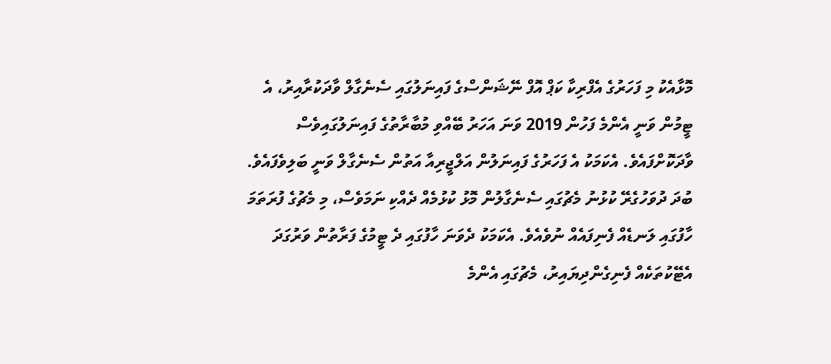މޮޅާއެކު މި ފަހަރުގެ އެފްރިކާ ކަޕް އޮފް ނޭޝަންސްގެ ފައިނަލުގައި ސެނެގާލް ވާދަކުރާއިރު، އެ ޓީމުން ވަނީ އެންމެ ފަހުން 2019 ވަނަ އަހަރު ބޭއްވި މުބާރާތުގެ ފައިނަލުގައިވެސް ވާދަކޮށްފައެވެ. އެކަމަކު އެ ފަހަރުގެ ފައިނަލުން އަލްޖީރިއާ އަތުން ސެނެގާލް ވަނީ ބަލިވެފައެވެ.
ބުދަ ދުވަހުގެރޭ ކުޅުނު މެޗުގައި ސެނެގާލުން މޮޅު ކުޅުމެއް ދެއްކި ނަމަވެސް، މި މެޗުގެ ފުރަތަމަ ހާފުގައި ލަނޑެއް ފެނިފައެއް ނުވެއެވެ. އެކަމަކު ދެވަނަ ހާފުގައި ދެ ޓީމުގެ ފަރާތުން ވަރުގަދަ އެޓޭކުތަކެއް ފެނިގެންދިޔައިރު، މެޗުގައި އެންމެ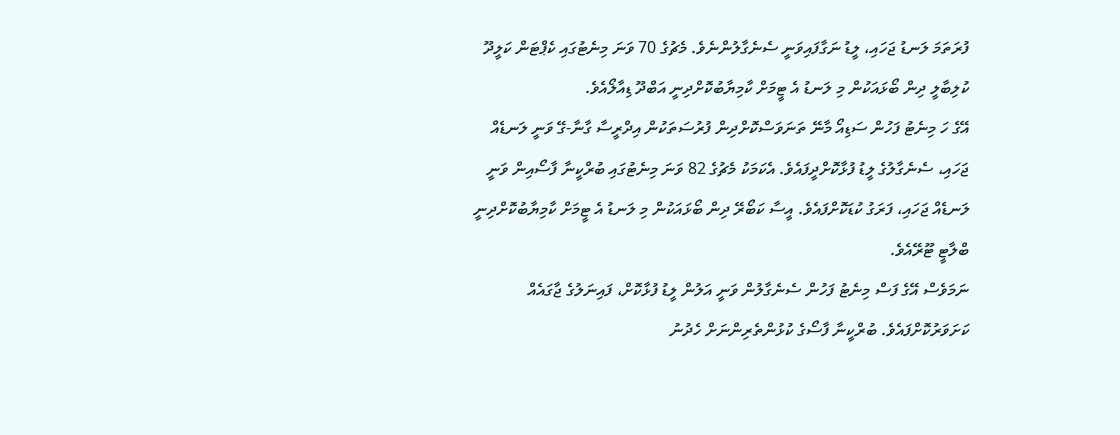ފުރަތަމަ ލަނޑު ޖަހައި، ލީޑު ނަގާފައިވަނީ ސެނެގާލުންނެވެ. މެޗުގެ 70 ވަނަ މިނެޓުގައި ކެޕްޓަން ކަލީދޫ ކުލިބާލީ ދިން ބޯޅައަކުން މި ލަނޑު އެ ޓީމަށް ކާމިޔާބުކޮށްދިނީ އަބްދޫ ޑިއާލޯއެވެ.
އޭގެ ހަ މިނެޓު ފަހުން ސަޑިއޯ މާނޭ ތަނަވަސްކޮށްދިން ފުރުސަތަކުން އިދްރީސާ ގާނާ-ގޭ ވަނީ ލަނޑެއް ޖަހައި، ސެނެގާލުގެ ލީޑު ފުޅާކޮށްދީފައެވެ. އެކަމަކު މެޗުގެ 82 ވަނަ މިނެޓުގައި ބުރްކީނާ ފާސޯއިން ވަނީ ލަނޑެއް ޖަހައި، ފަރަގު ކުޑަކޮށްފައެވެ. އީސާ ކަބޯރޭ ދިން ބޯޅައަކުން މި ލަނޑު އެ ޓީމަށް ކާމިޔާބުކޮށްދިނީ ބްލާޓީ ޓޫރޭއެވެ.
ނަމަވެސް އޭގެ ފަސް މިނެޓު ފަހުން ސެނެގާލުން ވަނީ އަލުން ލީޑު ފުޅާކޮށް، ފައިނަލުގެ ޖާގައެއް ކަށަވަރުކޮށްފައެވެ. ބުރްކީނާ ފާސޯގެ ކުޅުންތެރިންނަށް ހެދުނު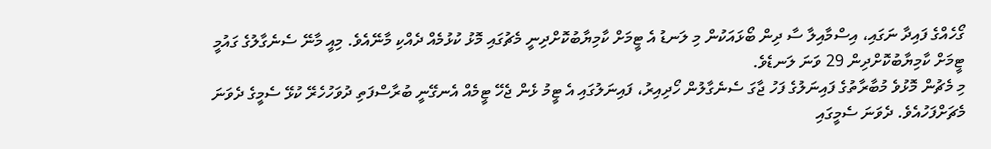ގޯހެއްގެ ފައިދާ ނަގައި، އިސްމާއިލާ ސާ ދިން ބޯޅައަކުން މި ލަނޑު އެ ޓީމަށް ކާމިޔާބުކޮށްދިނީ މެޗުގައި މޮޅު ކުޅުމެއް ދެއްކި މާނޭއެވެ. މިއީ މާނޭ ސެނެގާލުގެ ގައުމީ ޓީމަށް ކާމިޔާބުކޮށްދިން 29 ވަނަ ލަނޑެވެ.
މި މެޗުން މޮޅުވެ މުބާރާތުގެ ފައިނަލުގެ ފަހު ޖާގަ ސެނެގާލުން ހޯދިއިރު، ފައިނަލުގައި އެ ޓީމު ޅެން ޖެހޭ ޓީމެއް އެނގޭނީ ބުރާސްފަތި ދުވަހުހެރޭ ކުޅޭ ސެމީގެ ދެވަނަ މެޗަށްފަހުއެވެ. ދެވަނަ ސެމީގައި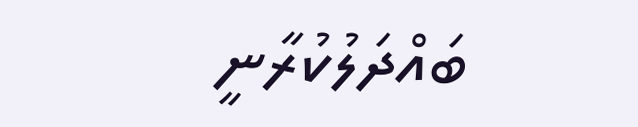ބައްދަލުކުރާނީ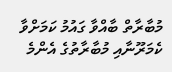މުބާރާތް ބާއްވާ ގައުމު ކަމަށްވާ ކެމަރޫނާއި މުބާރާތުގެ އެންމެ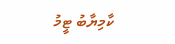ކާމިޔާބު ޓީމު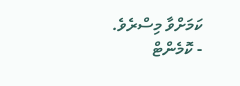ކަމަށްވާ މިސްރެވެ.
- ކޮމެންޓް